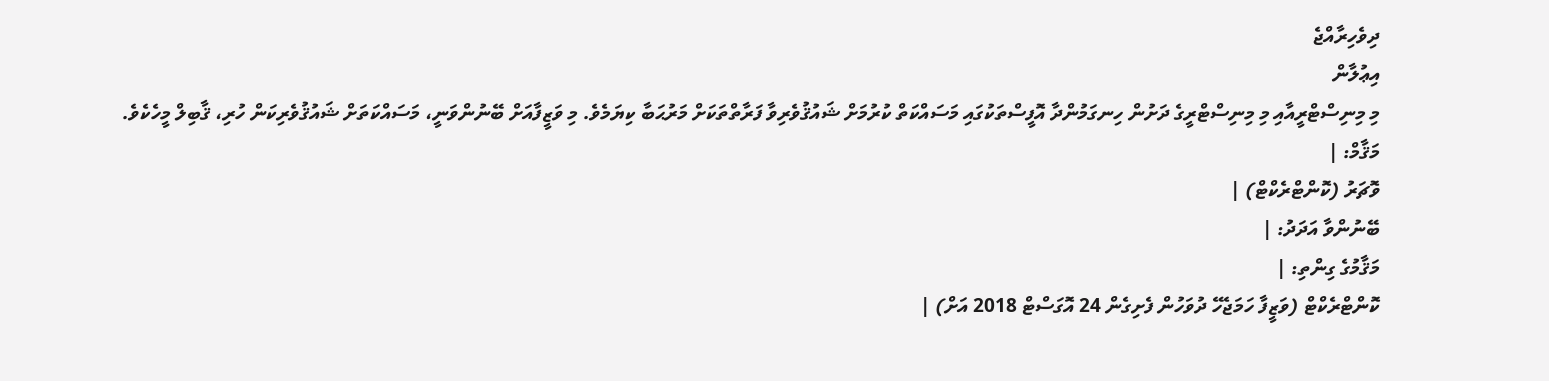ދިވެހިރާއްޖެ
އިޢުލާން
މި މިނިސްޓްރީއާއި މި މިނިސްޓްރީގެ ދަށުން ހިނގަމުންދާ އޮފީސްތަކުގައި މަސައްކަތް ކުރުމަށް ޝައުޤުވެރިވާ ފަރާތްތަކަށް މަރުޙަބާ ކިޔަމެވެ. މި ވަޒީފާއަށް ބޭނުންވަނީ، މަސައްކަތަށް ޝައުޤުވެރިކަން ހުރި، ޤާބިލް މީހެކެވެ.
މަޤާމް: |
ވޮޗަރު (ކޮންޓްރެކްޓް) |
ބޭނުންވާ އަދަދު: |
މަޤާމުގެ ގިންތި: |
ކޮންޓްރެކްޓް (ވަޒީފާ ހަމަޖެހޭ ދުވަހުން ފެށިގެން 24 އޮގަސްޓް 2018 އަށް) |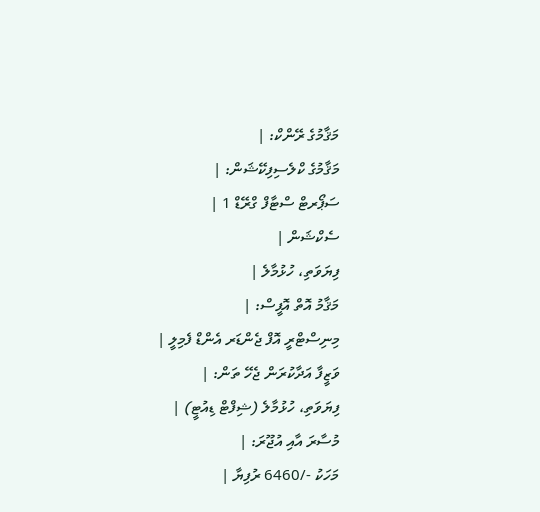މަޤާމުގެ ރޭންކް: |
މަޤާމުގެ ކްލެސިފިކޭޝަން: |
ސަޕޯރޓް ސްޓާފް ގްރޭޑް 1 |
ސެކްޝަން |
ފިޔަވަތި، ހުޅުމާލެ |
މަޤާމު އޮތް އޮފީސް: |
މިނިސްޓްރީ އޮފް ޖެންޑަރ އެންޑް ފެމިލީ |
ވަޒީފާ އަދާކުރަން ޖެހޭ ތަން: |
ފިޔަވަތި، ހުޅުމާލެ (ޝިފްޓް ޑިއުޓީ) |
މުސާރަ އާއި އުޖޫރަ: |
މަހަކު -/6460 ރުފިޔާ |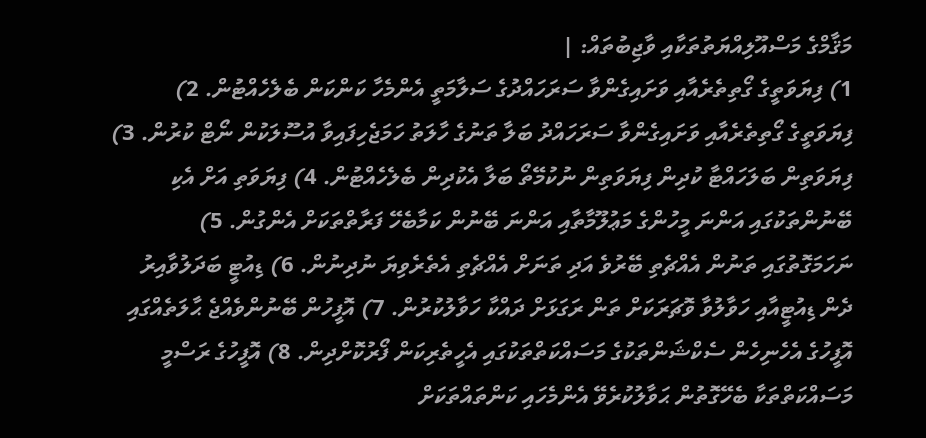މަޤާމްގެ މަސްއޫލިއްޔަތުތަކާއި ވާޖިބުތައް: |
1) ފިޔަވަތީގެ ގޯތިތެރެއާއި ވަށައިގެންވާ ސަރަހައްދުގެ ސަލާމަތީ އެންމެހާ ކަންކަން ބެލެހެއްޓުން. 2) ފިޔަވަތީގެ ގޯތިތެރެއާއި ވަށައިގެންވާ ސަރަހައްދު ބަލާ ތަނުގެ ހާލަތު ހަމަޖެހިފައިވާ އުސޫލަކުން ނޯޓް ކުރުން. 3) ފިޔަވަތިން ބަލަހައްޓާ ކުދިން ފިޔަވަތިން ނުކުމޭތޯ ބަލާ އެކުދިން ބެލެހެއްޓުން. 4) ފިޔަވަތި އަށް އެކި ބޭނުންތަކުގައި އަންނަ މީހުންގެ މަޢުލޫމާތާއި އަންނަ ބޭނުން ކަމާބެހޭ ފަރާތްތަކަށް އެންގުން. 5) ނަހަމަގޮތުގައި ތަނުން އެއްޗެތި ބޭރުވެ އަދި ތަނަށް އެއްޗެތި އެތެރެވިޔަ ނުދިނުން. 6) ޑިއުޓީ ބަދަލުވާއިރު ދެން ޑިއުޓީއާއި ހަވާލުވާ ވޮޗަރަކަށް ތަން ރަގަޅަށް ދައްކާ ހަވާލުކުރުން. 7) އޮފީހުން ބޭނުންވެއްޖެ ޙާލަތެއްގައި އޮފީހުގެ އެހެނިހެން ސެކްޝަންތަކުގެ މަސައްކަތްތަކުގައި އެހީތެރިކަން ފޯރުކޮށްދިން. 8) އޮފީހުގެ ރަސްމީ މަސައްކަތްތަކާ ބެހޭގޮތުން ޙަވާލުކުރެވޭ އެންމެހައި ކަންތައްތަކަށް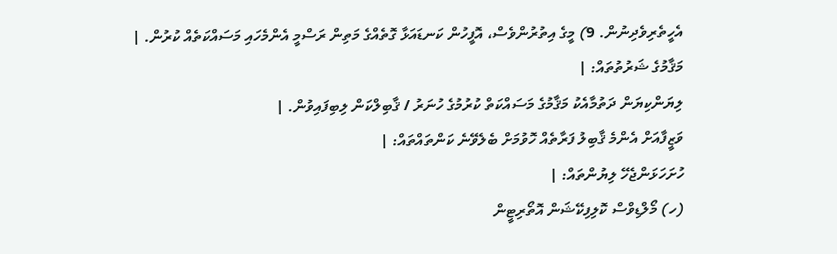އެހީތެރިވެދިނުން. 9) މީގެ އިތުރުންވެސް، އޮފީހުން ކަނޑައަޅާ ގޮތެއްގެ މަތިން ރަސްމީ އެންމެހައި މަސައްކަތެއް ކުރުން. |
މަޤާމުގެ ޝަރުތުތައް: |
ލިޔަންކިޔަން ދަތުމާއެކު މަޤާމުގެ މަސައްކަތް ކުރުމުގެ ހުނަރު / ޤާބިލްކަން ލިބިފައިވުން. |
ވަޒީފާއަށް އެންމެ ޤާބިލު ފަރާތެއް ހޮވުމަށް ބެލެވޭނެ ކަންތައްތައް: |
ހުށަހަޅަންޖެހޭ ލިޔުންތައް: |
(ހ) މޯލްޑިވްސް ކޮލިފިކޭޝަން އޮތޯރިޓީން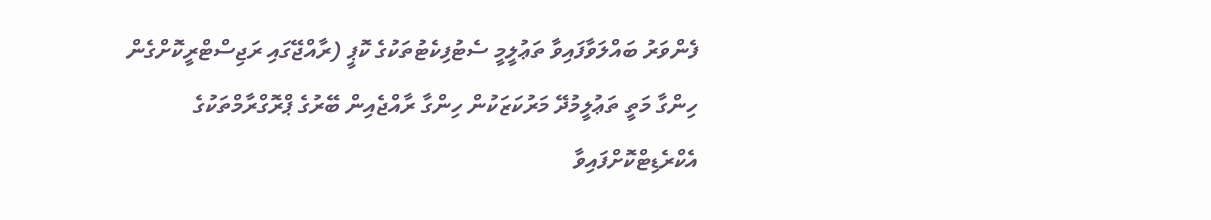ފެންވަރު ބައްލަވާފައިވާ ތަޢުލީމީ ސެޓުފިކެޓުތަކުގެ ކޮޕީ (ރާއްޖޭގައި ރަޖިސްޓްރީކޮށްގެން ހިންގާ މަތީ ތަޢުލީމުދޭ މަރުކަޒަކުން ހިންގާ ރާއްޖެއިން ބޭރުގެ ޕްރޮގްރާމްތަކުގެ އެކްރެޑިޓްކޮށްފައިވާ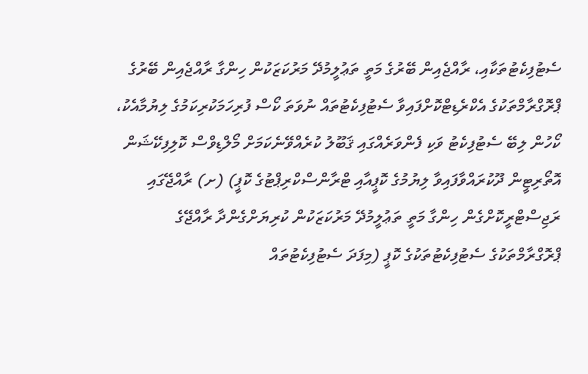ސެޓުފިކެޓުތަކާއި، ރާއްޖެއިން ބޭރުގެ މަތީ ތަޢުލީމުދޭ މަރުކަޒަކުން ހިންގާ ރާއްޖެއިން ބޭރުގެ ޕްރޮގްރާމްތަކުގެ އެކްރެޑިޓްކޮށްފައިވާ ސެޓުފިކެޓުތައް ނުވަތަ ކޯސް ފުރިހަމަކުރިކަމުގެ ލިޔުމާއެކު، ކޯހުން ލިބޭ ސެޓުފިކެޓު ވަކި ފެންވަރެއްގައި ޤަބޫލު ކުރެއްވޭނެކަމަށް މޯލްޑިވްސް ކޮލިފިކޭޝަން އޮތޯރިޓީން ދޫކުރައްވާފައިވާ ލިޔުމުގެ ކޮޕީއާއި ޓްރާންސްކްރިޕްޓުގެ ކޮޕީ) (ށ) ރާއްޖޭގައި ރަޖިސްޓްރީކޮށްގެން ހިންގާ މަތީ ތަޢުލީމުދޭ މަރުކަޒަކުން ކުރިޔަށްގެންދާ ރާއްޖޭގެ ޕްރޮގްރާމްތަކުގެ ސެޓުފިކެޓުތަކުގެ ކޮޕީ (މިފަދަ ސެޓުފިކެޓުތައް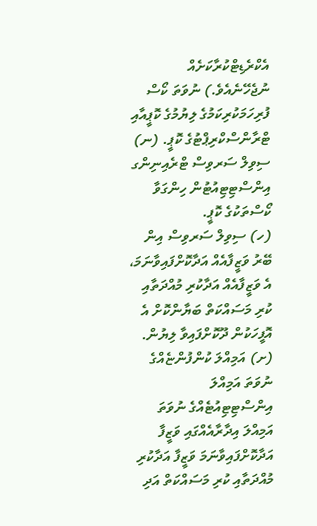އެކްރެޑިޓްކުރާކަށެއް ނުޖެހޭނެއެވެ.) ނުވަތަ ކޯސް ފުރިހަމަކުރިކަމުގެ ލިޔުމުގެ ކޮޕީއާއި ޓްރާންސްކްރިޕްޓުގެ ކޮޕީ. (ނ) ސިވިލް ސަރވިސް ޓްރެއިނިންގ އިންސްޓިޓިއުޓުން ހިންގަވާ ކޯސްތަކުގެ ކޮޕީ.
(ހ) ސިވިލް ސަރވިސް އިން ބޭރު ވަޒީފާއެއް އަދާކޮށްފައިވާނަމަ، އެ ވަޒީފާއެއް އަދާކުރި މުއްދަތާއި ކުރި މަސައްކަތް ބަޔާންކޮށް އެ އޮފީހަކުން ދޫކޮށްފައިވާ ލިޔުން. (ށ) އަމިއްލަ ކުންފުންޏެއްގެ ނުވަތަ އަމިއްލަ އިންސްޓިޓިއުޓެއްގެ ނުވަތަ އަމިއްލަ އިދާރާއެއްގައި ވަޒީފާ އަދާކޮށްފައިވާނަމަ ވަޒީފާ އަދާކުރި މުއްދަތާއި ކުރި މަސައްކަތް އަދި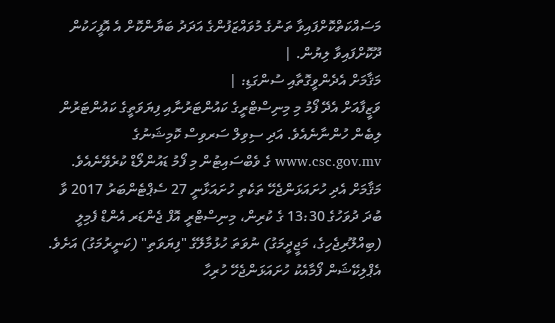މަސައްކަތްކޮށްފައިވާ ތަނުގެ މުވައްޒަފުންގެ އަދަދު ބަޔާންކޮށް އެ އޮފީހަކުން ދޫކޮށްފައިވާ ލިޔުން. |
މަޤާމަށް އެދެންވީގޮތާއި ސުންގަޑި: |
ވަޒީފާއަށް އެދޭ ފޯމު މި މިނިސްޓްރީގެ ކައުންޓަރުނާއި ފިޔަވަތީގެ ކައުންޓަރުން ލިބެން ހުންނާނެއެވެ. އަދި ސިވިލް ސަރވިސް ކޮމިޝަނުގެ www.csc.gov.mv ގެ ވެބްސައިޓުން މި ފޯމު ޑައުންލޯޑް ކުރެވޭނެއެވެ. މަޤާމަށް އެދި ހުށައަޅަންޖެހޭ ތަކެތި ހުށައަޅާނީ 27 ސެޕްޓެންބަރު 2017 ވާ ބުދަ ދުވަހުގެ 13:30 ގެ ކުރިން، މިނިސްޓްރީ އޮފް ޖެންޑަރ އެންޑް ފެމިލީ (ބިއްލޫރިޖެހިގެ، މަޖީދީމަގު) ނުވަތަ ހުޅުމާލޭގެ "ފިޔަވަތި" (ކަނީރުމަގު) އަށެވެ. އެޕްލިކޭޝަން ފޯމާއެކު ހުށައަޅަންޖެހޭ ހުރިހާ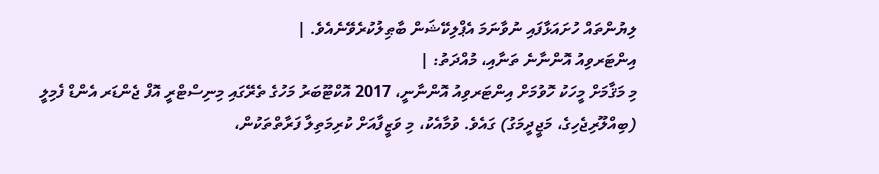ލިޔުންތައް ހުށައަޅާފައި ނުވާނަމަ އެޕްލިކޭޝަން ބާޠިލުކުރެވޭނެއެވެ. |
އިންޓަރވިއު އޮންނާނެ ތަނާއި، މުއްދަތު: |
މި މަޤާމަށް މީހަކު ހޮވުމަށް އިންޓަރވިއު އޮންނާނީ، 2017 އޮކްޓޫބަރު މަހުގެ ތެރޭގައި މިނިސްޓްރީ އޮފް ޖެންޑަރ އެންޑް ފެމިލީ (ބިއްލޫރިޖެހިގެ، މަޖީދީމަގު) ގައެވެ. ވުމާއެކު، މި ވަޒީފާއަށް ކުރިމަތިލާ ފަރާތްތަކުން،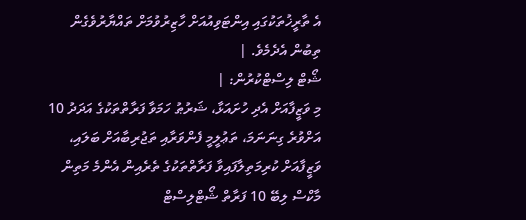އެ ތާރީޚުތަކުގައި އިންޓަވިއުއަށް ހާޒިރުވުމަށް ތައްޔާރުވެގެން ތިބުން އެދެމެވެ. |
ޝޯޓް ލިސްޓްކުރުން: |
މި ވަޒީފާއަށް އެދި ހުށައަޅާ، ޝަރުޠު ހަމަވާ ފަރާތްތަކުގެ އަދަދު 10 އަށްވުރެ ގިނަނަމަ، ތަޢުލީމީ ފެންވަރާއި ތަޖުރިބާއަށް ބަލައި، ވަޒީފާއަށް ކުރިމަތިލާފައިވާ ފަރާތްތަކުގެ ތެރެއިން އެންމެ މަތިން މާކްސް ލިބޭ 10 ފަރާތް ޝޯޓްލިސްޓް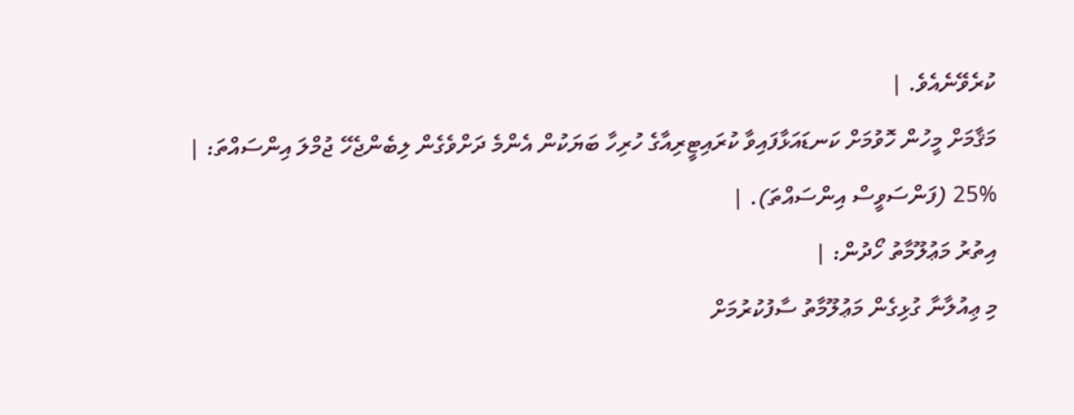ކުރެވޭނެއެވެ. |
މަޤާމަށް މީހުން ހޮވުމަށް ކަނޑައަޅާފައިވާ ކުރައިޓީރިއާގެ ހުރިހާ ބަޔަކުން އެންމެ ދަށްވެގެން ލިބެންޖެހޭ ޖުމްލަ އިންސައްތަ: |
25% (ފަންސަވީސް އިންސައްތަ). |
އިތުރު މަޢުލޫމާތު ހޯދުން: |
މި ޢިއުލާނާ ގުޅިގެން މަޢުލޫމާތު ސާފުކުރުމަށް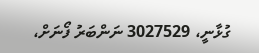ގުޅާނީ، 3027529 ނަންބަރު ފޯނަށް،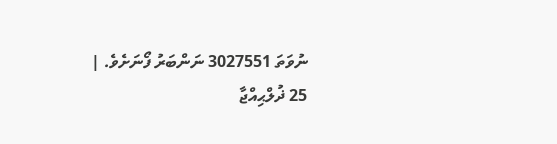ނުވަތަ 3027551 ނަންބަރު ފޯނަށެވެ. |
25 ޛުލްޙިއްޖާ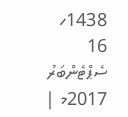1438ހ 16 ސެޕްޓެންބަރު 2017މ |